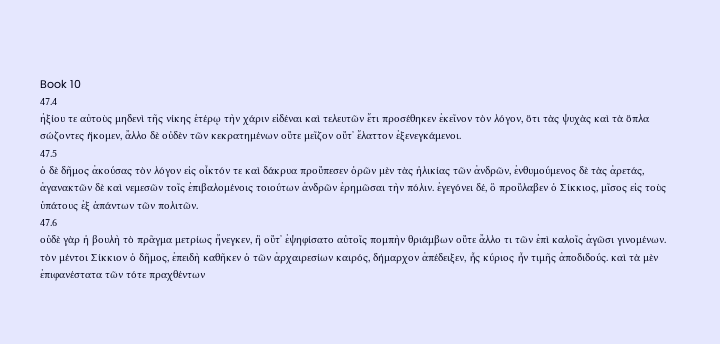Book 10
47.4
ἠξίου τε αὐτοὺς μηδενὶ τῆς νίκης ἑτέρῳ τὴν χάριν εἰδέναι καὶ τελευτῶν ἔτι προσέθηκεν ἐκεῖνον τὸν λόγον, ὅτι τὰς ψυχὰς καὶ τὰ ὅπλα σώζοντες ἥκομεν, ἄλλο δὲ οὐδὲν τῶν κεκρατημένων οὔτε μεῖζον οὔτʼ ἔλαττον ἐξενεγκάμενοι.
47.5
ὁ δὲ δῆμος ἀκούσας τὸν λόγον εἰς οἶκτόν τε καὶ δάκρυα προὔπεσεν ὁρῶν μὲν τὰς ἡλικίας τῶν ἀνδρῶν, ἐνθυμούμενος δὲ τὰς ἀρετάς, ἀγανακτῶν δὲ καὶ νεμεσῶν τοῖς ἐπιβαλομένοις τοιούτων ἀνδρῶν ἐρημῶσαι τὴν πόλιν. ἐγεγόνει δέ, ὃ προὔλαβεν ὁ Σίκκιος, μῖσος εἰς τοὺς ὑπάτους ἐξ ἁπάντων τῶν πολιτῶν.
47.6
οὐδὲ γὰρ ἡ βουλὴ τὸ πρᾶγμα μετρίως ἤνεγκεν, ἣ οὔτʼ ἐψηφίσατο αὐτοῖς πομπὴν θριάμβων οὔτε ἄλλο τι τῶν ἐπὶ καλοῖς ἀγῶσι γινομένων. τὸν μέντοι Σίκκιον ὁ δῆμος, ἐπειδὴ καθῆκεν ὁ τῶν ἀρχαιρεσίων καιρός, δήμαρχον ἀπέδειξεν, ἧς κύριος ἦν τιμῆς ἀποδιδούς. καὶ τὰ μὲν ἐπιφανέστατα τῶν τότε πραχθέντων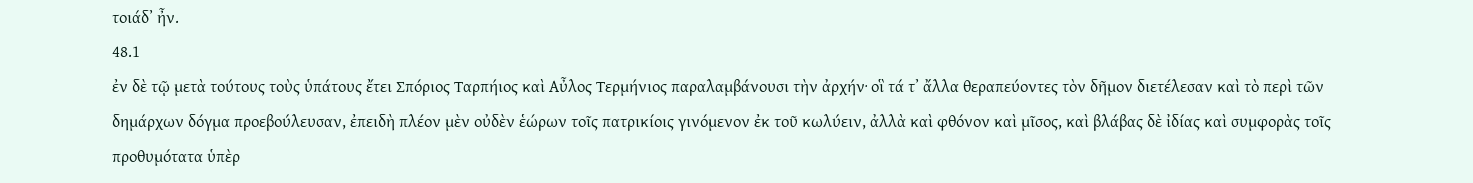τοιάδʼ ἦν.
48.1
ἐν δὲ τῷ μετὰ τούτους τοὺς ὑπάτους ἔτει Σπόριος Ταρπήιος καὶ Αὖλος Τερμήνιος παραλαμβάνουσι τὴν ἀρχήν· οἳ τά τʼ ἄλλα θεραπεύοντες τὸν δῆμον διετέλεσαν καὶ τὸ περὶ τῶν δημάρχων δόγμα προεβούλευσαν, ἐπειδὴ πλέον μὲν οὐδὲν ἑώρων τοῖς πατρικίοις γινόμενον ἐκ τοῦ κωλύειν, ἀλλὰ καὶ φθόνον καὶ μῖσος, καὶ βλάβας δὲ ἰδίας καὶ συμφορὰς τοῖς προθυμότατα ὑπὲρ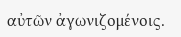αὐτῶν ἀγωνιζομένοις.